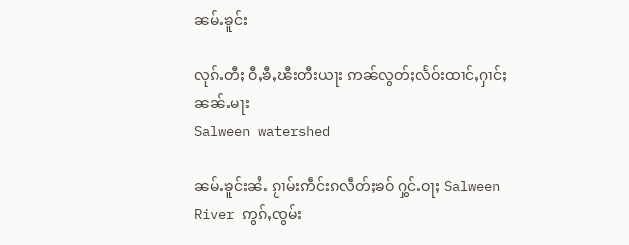ၼမ်ႉၶူင်း

လုၵ်ႉတီႈ ဝီႇၶီႇၽီးတီးယႃး ဢၼ်လွတ်ႈလႅဝ်းထၢင်ႇႁၢင်ႈ ၼၼ်ႉမႃး
Salween watershed

ၼမ်ႉၶူင်းၼႆႉ ၵႂၢမ်းဢဵင်းၵလဵတ်ႈၶဝ် ႁွင်ႉဝႃႈ Salween River ဢွၵ်ႇၸွမ်း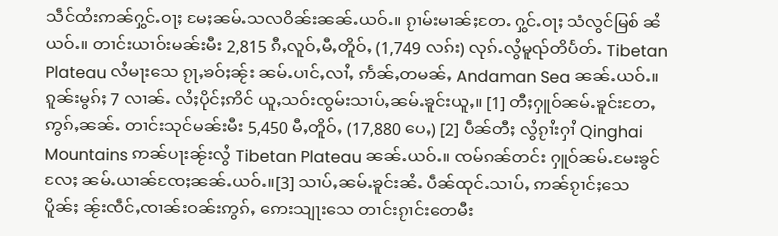သဵင်ထႆးဢၼ်ႁွင်ႉဝႃႈ မႄႈၼမ်ႉသလဝိၼ်းၼၼ်ႉယဝ်ႉ။ ၵႂၢမ်းမၢၼ်ႈတႄႉ ႁွင်ႉဝႃႈ သံလွင်မြစ် ၼႆယဝ်ႉ။ တၢင်းယၢဝ်းမၼ်းမီး 2,815 ၵီႇလူဝ်ႇမီႇတိူဝ်ႇ (1,749 လၵ်း) လုၵ်ႉလွႆမူၺ်တိပႅတ်ႉ Tibetan Plateau လႆမႃးသေ ၵႂႃႇၶဝ်ႈၼႂ်း ၼမ်ႉပၢင်ႇလၢႆႇ ဢႅၼ်ႇတမၼ်ႇ Andaman Sea ၼၼ်ႉယဝ်ႉ။ ၵူၼ်းမွၵ်ႈ 7 လၢၼ်ႉ လႆႈပိုင်ႈဢိင် ယူႇသဝ်းၸွမ်းသၢပ်ႇၼမ်ႉၶူင်းယူႇ။ [1] တီႈႁူဝ်ၼမ်ႉၶူင်းတႄႇဢွၵ်ႇၼၼ်ႉ တၢင်းသုင်မၼ်းမီး 5,450 မီႇတိူဝ်ႇ (17,880 ပေႇ) [2] ပဵၼ်တီႈ လွႆၵႂၢႆးႁၢႆ Qinghai Mountains ဢၼ်ပႃးၼႂ်းလွႆ Tibetan Plateau ၼၼ်ႉယဝ်ႉ။ ၸမ်ၵၼ်တင်း ႁူဝ်ၼမ်ႉမႄးၶွင်လႄႈ ၼမ်ႉယၢၼ်ၸႄႈၼၼ်ႉယဝ်ႉ။[3] သၢပ်ႇၼမ်ႉၶူင်းၼႆႉ ပဵၼ်ထုင်ႉသၢပ်ႇ ဢၼ်ၵႂၢင်ႈသေပိူၼ်ႈ ၼႂ်းၸဵင်ႇၸၢၼ်းဝၼ်းဢွၵ်ႇ ဢေးသျႃးသေ တၢင်းၵႂၢင်းတေမီး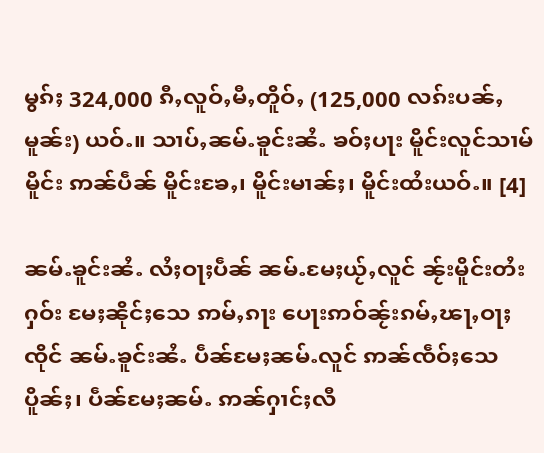မွၵ်ႈ 324,000 ၵီႇလူဝ်ႇမီႇတိူဝ်ႇ (125,000 လၵ်းပၼ်ႇမူၼ်း) ယဝ်ႉ။ သၢပ်ႇၼမ်ႉၶူင်းၼႆႉ ၶဝ်ႈပႃး မိူင်းလူင်သၢမ်မိူင်း ဢၼ်ပဵၼ် မိူင်းၶႄႇ၊ မိူင်းမၢၼ်ႈ၊ မိူင်းထႆးယဝ်ႉ။ [4]

ၼမ်ႉၶူင်းၼႆႉ လႆႈဝႃႈပဵၼ် ၼမ်ႉမႄႈယႂ်ႇလူင် ၼႂ်းမိူင်းတႆးႁဝ်း မႄႈၼိုင်ႈသေ ဢမ်ႇၵႃး ပေႃးဢဝ်ၼႂ်းၵမ်ႇၽႃႇဝႃႈၸိုင် ၼမ်ႉၶူင်းၼႆႉ ပဵၼ်မႄႈၼမ်ႉလူင် ဢၼ်ၸဵဝ်ႈသေပိူၼ်ႈ၊ ပဵၼ်မႄႈၼမ်ႉ ဢၼ်ႁၢင်ႈလီ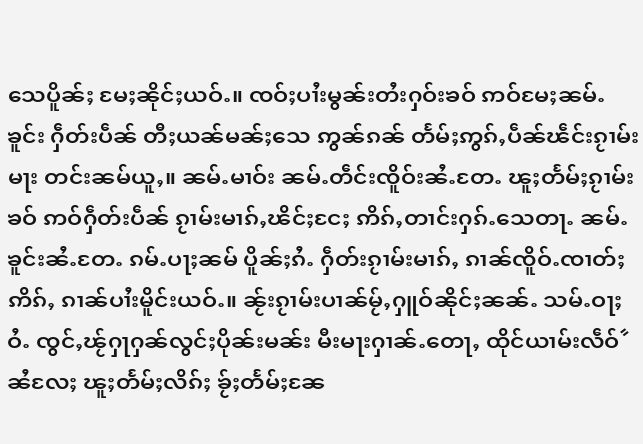သေပိူၼ်ႈ မႄႈၼိုင်ႈယဝ်ႉ။ ၸဝ်ႈပၢႆးမွၼ်းတႆးႁဝ်းၶဝ် ဢဝ်မႄႈၼမ်ႉၶူင်း ႁဵတ်းပဵၼ် တီႈယၼ်မၼ်ႈသေ ဢွၼ်ၵၼ် တႅမ်ႈဢွၵ်ႇပဵၼ်ၽဵင်းၵႂၢမ်းမႃး တင်းၼမ်ယူႇ။ ၼမ်ႉမၢဝ်း ၼမ်ႉတဵင်းၸိူဝ်းၼႆႉတႄႉ ၽူႈတႅမ်ႈၵႂၢမ်းၶဝ် ဢဝ်ႁဵတ်းပဵၼ် ၵႂၢမ်းမၢၵ်ႇၽိင်ႈငႄႈ ဢိၵ်ႇတၢင်းႁၵ်ႉသေတႃႉ ၼမ်ႉၶူင်းၼႆႉတႄႉ ၵမ်ႉပႃႈၼမ် ပိူၼ်ႈၵႆႉ ႁဵတ်းၵႂၢမ်းမၢၵ်ႇ ၵၢၼ်ၸိူဝ်ႉၸၢတ်ႈ ဢိၵ်ႇ ၵၢၼ်ပၢႆးမိူင်းယဝ်ႉ။ ၼႂ်းၵႂၢမ်းပၢၼ်မႂ်ႇႁူဝ်ၼိုင်ႈၼၼ်ႉ သမ်ႉဝႃႈဝႆႉ ၸွင်ႇၽႂ်ႁႃႁၼ်လွင်ႈပိုၼ်းမၼ်း မီးမႃးႁၢၼ်ႉတေႃႇ ထိုင်ယၢမ်းလဵဝ်ꧦ ၼႆလႄႈ ၽူႈတႅမ်ႈလိၵ်ႈ ၶႂ်ႈတႅမ်ႈၼႄ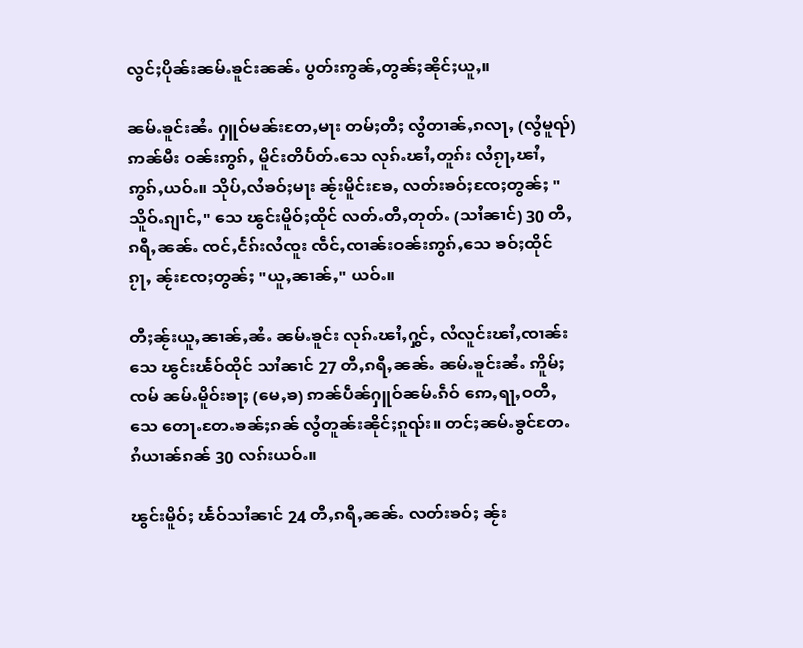လွင်ႈပိုၼ်းၼမ်ႉၶူင်းၼၼ်ႉ ပွတ်းဢွၼ်ႇတွၼ်ႈၼိုင်ႈယူႇ။

ၼမ်ႉၶူင်းၼႆႉ ႁူဝ်မၼ်းတႄႇမႃး တမ်ႈတီႈ လွႆတၢၼ်ႇၵလႃႇ (လွႆမူၺ်) ဢၼ်မီး ဝၼ်းဢွၵ်ႇ မိူင်းတိပႅတ်ႉသေ လုၵ်ႉၽၢႆႇတူၵ်း လႆၵႂႃႇၽၢႆႇဢွၵ်ႇယဝ်ႉ။ သိုပ်ႇလႆၶဝ်ႈမႃး ၼႂ်းမိူင်းၶႄႇ လတ်းၶဝ်ႈၸႄႈတွၼ်ႈ "သိူဝ်ႉၵျၢင်ႇ" သေ ၽွင်းမိူဝ်ႈထိုင် လတ်ႉတီႇတုတ်ႉ (သၢႆၼၢင်) 30 တီႇၵရီႇၼၼ်ႉ ၸင်ႇငႅၵ်းလႆၸူး ၸဵင်ႇၸၢၼ်းဝၼ်းဢွၵ်ႇသေ ၶဝ်ႈထိုင်ၵႂႃႇ ၼႂ်းၸႄႈတွၼ်ႈ "ယူႇၼၢၼ်ႇ" ယဝ်ႉ။

တီႈၼႂ်းယူႇၼၢၼ်ႇၼႆႉ ၼမ်ႉၶူင်း လုၵ်ႉၽၢႆႇႁွင်ႇ လႆလူင်းၽၢႆႇၸၢၼ်းသေ ၽွင်းၽႅဝ်ထိုင် သၢႆၼၢင် 27 တီႇၵရီႇၼၼ်ႉ ၼမ်ႉၶူင်းၼႆႉ ဢိူမ်ႈၸမ် ၼမ်ႉမိူဝ်းၶႃႈ (မေႇၶ) ဢၼ်ပဵၼ်ႁူဝ်ၼမ်ႉၵဵဝ် ဢေႇရႃႇဝတီႇသေ တေႃႉတႄႉၶၼ်ႈၵၼ် လွႆတူၼ်းၼိုင်ႈၵူၺ်း။ တင်ႈၼမ်ႉၶွင်တႄႉ ၵႆယၢၼ်ၵၼ် 30 လၵ်းယဝ်ႉ။

ၽွင်းမိူဝ်ႈ ၽႅဝ်သၢႆၼၢင် 24 တီႇၵရီႇၼၼ်ႉ လတ်းၶဝ်ႈ ၼႂ်း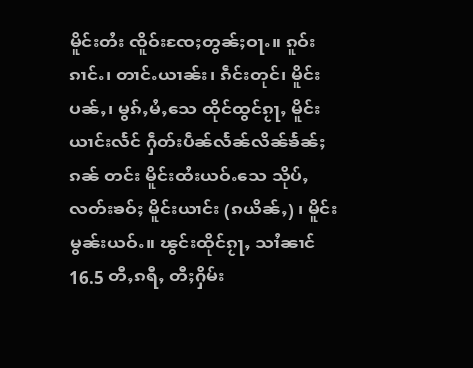မိူင်းတႆး ၸိူဝ်းၸႄႈတွၼ်ႈဝႃႉ။ ၵူဝ်းၵၢင်ႉ၊ တၢင်ႉယၢၼ်း၊ ၵဵင်းတုင်၊ မိူင်းပၼ်ႇ၊ မွၵ်ႇမႆႇသေ ထိုင်ထွင်ၵႂႃႇ မိူင်းယၢင်းလႅင် ႁဵတ်းပဵၼ်လႅၼ်လိၼ်ၶႅၼ်ႈၵၼ် တင်း မိူင်းထႆးယဝ်ႉသေ သိုပ်ႇလတ်းၶဝ်ႈ မိူင်းယၢင်း (ၵယိၼ်ႇ) ၊ မိူင်းမွၼ်းယဝ်ႉ။ ၽွင်းထိုင်ၵႂႃႇ သၢႆၼၢင် 16.5 တီႇၵရီႇ တီႈႁိမ်း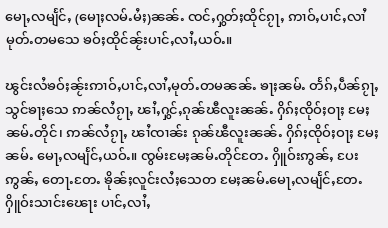မေႃႇလမျႅင်ႇ (မေႃႈလမ်ႉမႆႈ)ၼၼ်ႉ ၸင်ႇႁွတ်ႈထိုင်ၵႂႃႇ ဢၢဝ်ႇပၢင်ႇလၢႆ မုတ်ႉတမသေ ၶဝ်ႈထိုင်ၼႂ်းပၢင်ႇလၢႆႇယဝ်ႉ။

ၽွင်းလႆၶဝ်ႈၼႂ်းဢၢဝ်ႇပၢင်ႇလၢႆႇမုတ်ႉတမၼၼ်ႉ ၶႃႈၼမ်ႉ တႅၵ်ႇပဵၼ်ၵႂႃႇ သွင်ၶႃႈသေ ဢၼ်လႆၵႂႃႇ ၽၢႆႇႁွင်ႇၵုၼ်ၽီလူးၼၼ်ႉ ႁိၵ်ႈၸိုဝ်ႈဝႃႈ မႄႈၼမ်ႉတိုင်၊ ဢၼ်လႆၵႂႃႇ ၽၢႆၸၢၼ်း ၵုၼ်ၽီလူးၼၼ်ႉ ႁိၵ်ႈၸိုဝ်ႈဝႃႈ မႄႈၼမ်ႉ မေႃႇလမျႅင်ႇယဝ်ႉ။ ၸွမ်းမႄႈၼမ်ႉတိုင်တႄႉ ႁိူဝ်းဢွၼ်ႇ ပႄးဢွၼ်ႇ တေႃႉတႄႉ ၶိုၼ်ႈလူင်းလႆႈသေတ မႄႈၼမ်ႉမေႃႇလမျႅင်ႇတႄႉ ႁိူဝ်းသၢင်းၽေႃး ပၢင်ႇလၢႆႇ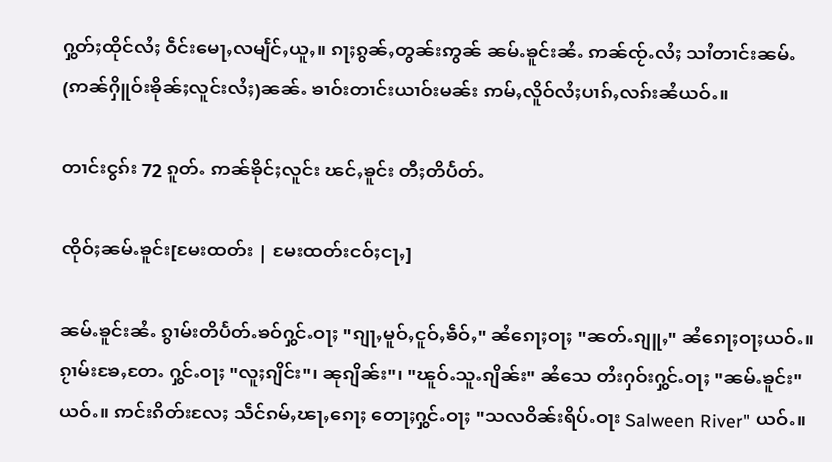ႁွတ်ႈထိုင်လႆႈ ဝဵင်းမေႃႇလမျႅင်ႇယူႇ။ ၵႃႈၵွၼ်ႇတွၼ်းဢွၼ် ၼမ်ႉၶူင်းၼႆႉ ဢၼ်ၸႂ်ႉလႆႈ သၢႆတၢင်းၼမ်ႉ (ဢၼ်ႁိူဝ်းၶိုၼ်ႈလူင်းလႆႈ)ၼၼ်ႉ ၶၢဝ်းတၢင်းယၢဝ်းမၼ်း ဢမ်ႇလိူဝ်လႆႈပၢၵ်ႇလၵ်းၼႆယဝ်ႉ။

တၢင်းငွၵ်း 72 ၵူတ်ႉ ဢၼ်ၶိုင်ႈလူင်း ၽင်ႇၶူင်း တီႈတိပႅတ်ႉ

ၸိုဝ်ႈၼမ်ႉၶူင်း[မႄးထတ်း | မႄးထတ်းငဝ်ႈငႃႇ]

ၼမ်ႉၶူင်းၼႆႉ ၵွၢမ်းတိပႅတ်ႉၶဝ်ႁွင်ႉဝႃႈ "ၵျႃႇမူဝ်ႇငူဝ်ႇၶဵဝ်ႇ" ၼႆၵေႃႈဝႃႈ "ၼတ်ႉၵျူႇ" ၼႆၵေႃႈဝႃႈယဝ်ႉ။ ၵႂၢမ်းၶႄႇတႄႉ ႁွင်ႉဝႃႈ "လူႈၵျိင်း"၊ ၼုၵျိၼ်း"၊ "ၽူဝ်ႉသူႉၵျိၼ်း" ၼႆသေ တႆးႁဝ်းႁွင်ႉဝႃႈ "ၼမ်ႉၶူင်း" ယဝ်ႉ။ ဢင်းၵိတ်းလႄႈ သဵင်ၵမ်ႇၽႃႇၵေႃႈ တေႃႈႁွင်ႉဝႃႈ "သလဝိၼ်းရိပ်ႉဝႃး Salween River" ယဝ်ႉ။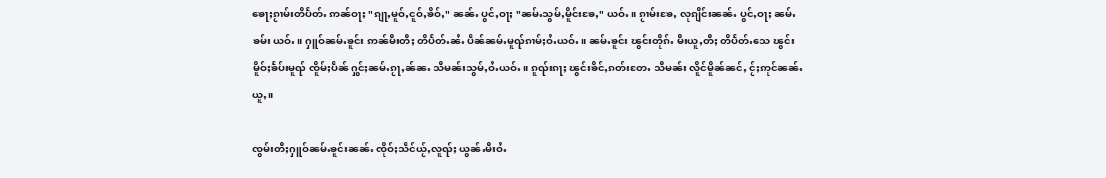ၶေႃႈၵႂၢမ်းတိပႅတ်ႉ ဢၼ်ဝႃႈ "ၵျႃႇမူဝ်ႇငူဝ်ႇၶိဝ်ႇ" ၼၼ်ႉ ပွင်ႇဝႃႈ "ၼမ်ႉသွမ်ႇမိူင်းၶႄႇ" ယဝ်ႉ။ ၵႂၢမ်းၶႄႇ လုၵျိင်းၼၼ်ႉ ပွင်ႇဝႃႈ ၼမ်ႉၶမ်း ယဝ်ႉ။ ႁူဝ်ၼမ်ႉၶူင်း ဢၼ်မီးတီႈ တိပႅတ်ႉၼႆႉ ပဵၼ်ၼမ်ႉမူၺ်ၵၢမ်ႈဝႆႉယဝ်ႉ။ ၼမ်ႉၶူင်း ၽွင်းတိုၵ်ႉ မီးယူႇတီႈ တိပႅတ်ႉသေ ၽွင်းမိူဝ်ႈၶႅပ်းမူၺ် ၸိူမ်ႈပဵၼ် ႁွင်ႈၼမ်ႉၵႂႃႇၼ်ၼႉ သီမၼ်းသွမ်ႇဝႆႉယဝ်ႉ။ ၵူၺ်းၵႃႈ ၽွင်းၶိင်ႇၵတ်းတႄႉ သီမၼ်း လိူင်မိူၼ်ၼင်ႇ ငႂ်ႈဢုင်ၼၼ်ႉယူႇ။

ၸွမ်းတီႈႁူဝ်ၼမ်ႉၶူင်းၼၼ်ႉ ၸိုဝ်ႈသဵင်ယႂ်ႇလူၺ်ႈ ယွၼ်ႉမီးဝႆႉ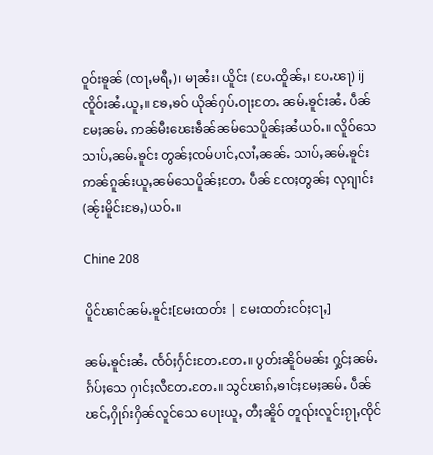ဝူဝ်းၶူၼ် (ၸႃႇမရီႇ)၊ မႃၼႆး၊ ယိူင်း (ပႄႉထိူၼ်ႇ၊ ပႄႉၽႃ) ij ၸိူဝ်းၼႆႉယူႇ။ ၶႄႇၶဝ် ယိုၼ်ႁပ်ႉဝႃႈတႄႉ ၼမ်ႉၶူင်းၼႆႉ ပဵၼ်မႄႈၼမ်ႉ ဢၼ်မီးၽေးၶဵၼ်ၼမ်သေပိူၼ်ႈၼႆယဝ်ႉ။ လိူဝ်သေ သၢပ်ႇၼမ်ႉၶူင်း တွၼ်ႈၸမ်ပၢင်ႇလၢႆႇၼၼ်ႉ သၢပ်ႇၼမ်ႉၶူင်း ဢၼ်ၵူၼ်းယူႇၼမ်သေပိူၼ်ႈတႄႉ ပဵၼ် ၸႄႈတွၼ်ႈ လုၵျၢင်း (ၼႂ်းမိူင်းၶႄႇ)ယဝ်ႉ။

Chine 208

ပိူင်ၽၢင်ၼမ်ႉၶူင်း[မႄးထတ်း | မႄးထတ်းငဝ်ႈငႃႇ]

ၼမ်ႉၶူင်းၼႆႉ ၸႅဝ်ႈႁႅင်းတႄႉတႄႉ။ ပွတ်းၼိူဝ်မၼ်း ႁွင်ႈၼမ်ႉၵႅပ်ႈသေ ႁၢင်ႈလီတႄႉတႄႉ။ သွင်ၽၢၵ်ႇၶၢင်ႈမႄႈၼမ်ႉ ပဵၼ်ၽင်ႇႁိုၵ်းႁိၼ်လူင်သေ ပေႃးယူႇ တီႈၼိူဝ် တူၺ်းလူင်းၵႂႃႇၸိုင်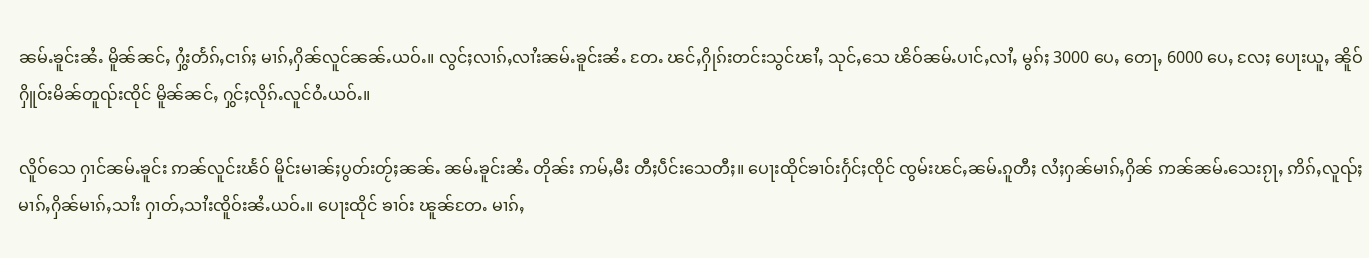ၼမ်ႉၶူင်းၼႆႉ မိူၼ်ၼင်ႇ ႁွႆးတႅၵ်ႇငၢၵ်ႈ မၢၵ်ႇႁိၼ်လူင်ၼၼ်ႉယဝ်ႉ။ လွင်ႈလၢၵ်ႇလၢႆးၼမ်ႉၶူင်းၼႆႉ တႄႉ ၽင်ႇႁိုၵ်းတင်းသွင်ၽၢႆႇ သုင်ႇသေ ၽိဝ်ၼမ်ႉပၢင်ႇလၢႆႇ မွၵ်ႈ 3000 ပေႇ တေႃႇ 6000 ပေႇ လႄႈ ပေႃးယူႇ ၼိူဝ်ႁိူဝ်းမိၼ်တူၺ်းၸိုင် မိူၼ်ၼင်ႇ ႁွင်ႈလိုၵ်ႉလူင်ဝႆႉယဝ်ႉ။

လိူဝ်သေ ႁၢင်ၼမ်ႉၶူင်း ဢၼ်လူင်းၽႅဝ် မိူင်းမၢၼ်ႈပွတ်းတႂ်ႈၼၼ်ႉ ၼမ်ႉၶူင်းၼႆႉ တိုၼ်း ဢမ်ႇမီး တီႈပဵင်းသေတီႈ။ ပေႃးထိုင်ၶၢဝ်းႁႅင်ႈၸိုင် ၸွမ်းၽင်ႇၼမ်ႉၵူတီႈ လႆႈႁၼ်မၢၵ်ႇႁိၼ် ဢၼ်ၼမ်ႉသေးၵႂႃႇ ဢိၵ်ႇလူၺ်ႈ မၢၵ်ႇႁိၼ်မၢၵ်ႇသၢႆး ႁၢတ်ႇသၢႆးၸိူဝ်းၼႆႉယဝ်ႉ။ ပေႃးထိုင် ၶၢဝ်း ၽူၼ်တႄႉ မၢၵ်ႇ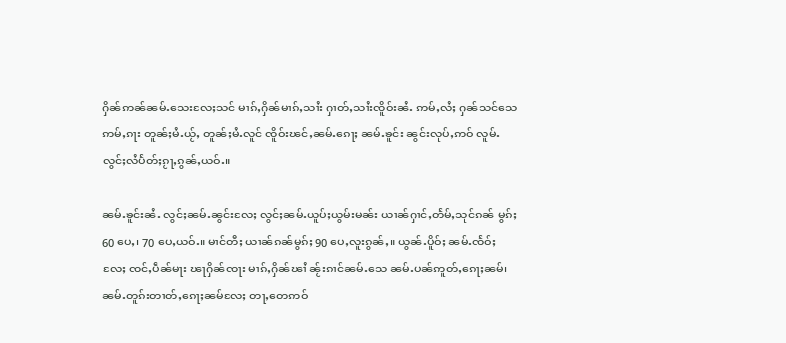ႁိၼ်ဢၼ်ၼမ်ႉသေးလႄႈသင် မၢၵ်ႇႁိၼ်မၢၵ်ႇသၢႆး ႁၢတ်ႇသၢႆးၸိူဝ်းၼႆႉ ဢမ်ႇလႆႈ ႁၼ်သင်သေ ဢမ်ႇၵႃး တူၼ်ႈမႆႉယႂ်ႇ တူၼ်ႈမႆႉလူင် ၸိူဝ်းၽင်ႇၼမ်ႉၵေႃႈ ၼမ်ႉၶူင်း ၼွင်းလုပ်ႇဢဝ် လူမ်ႉလွင်ႈလႆပႅတ်ႈၵႂႃႇၵွၼ်ႇယဝ်ႉ။

ၼမ်ႉၶူင်းၼႆႉ လွင်ႈၼမ်ႉၼွင်းလႄႈ လွင်ႈၼမ်ႉယူပ်ႈယွမ်းမၼ်း ယၢၼ်ႁၢင်ႇတႅမ်ႇသုင်ၵၼ် မွၵ်ႈ 60 ပေႇ၊ 70 ပေႇယဝ်ႉ။ မၢင်တီႈ ယၢၼ်ၵၼ်မွၵ်ႈ 90 ပေႇလူးၵွၼ်ႇ။ ယွၼ်ႉပိူဝ်ႈ ၼမ်ႉၸႅဝ်ႈ လႄႈ ၸင်ႇပဵၼ်မႃး ၽႃႁိၼ်ၸႃး မၢၵ်ႇႁိၼ်ၽၢႆ ၼႂ်းၵၢင်ၼမ်ႉသေ ၼမ်ႉပၼ်ဢူတ်ႇၵေႃႈၼမ်၊ ၼမ်ႉတူၵ်းတၢတ်ႇၵေႃႈၼမ်လႄႈ တႃႇတေဢဝ်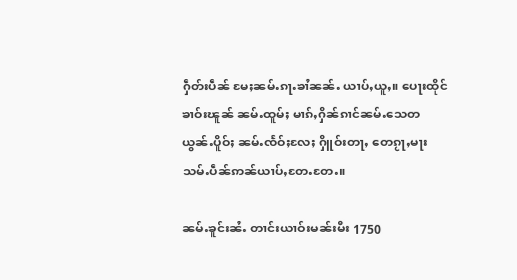ႁဵတ်းပဵၼ် မႄႈၼမ်ႉၵႃႉၶၢႆၼၼ်ႉ ယၢပ်ႇယူႇ။ ပေႃးထိုင် ၶၢဝ်းၽူၼ် ၼမ်ႉထူမ်ႈ မၢၵ်ႇႁိၼ်ၵၢင်ၼမ်ႉသေတ ယွၼ်ႉပိူဝ်ႈ ၼမ်ႉၸႅဝ်ႈလႄႈ ႁိူဝ်းတႃႇ တေၵႂႃႇမႃး သမ်ႉပဵၼ်ဢၼ်ယၢပ်ႇတႄႉတႄႉ။

ၼမ်ႉၶူင်းၼႆႉ တၢင်းယၢဝ်းမၼ်းမီး 1750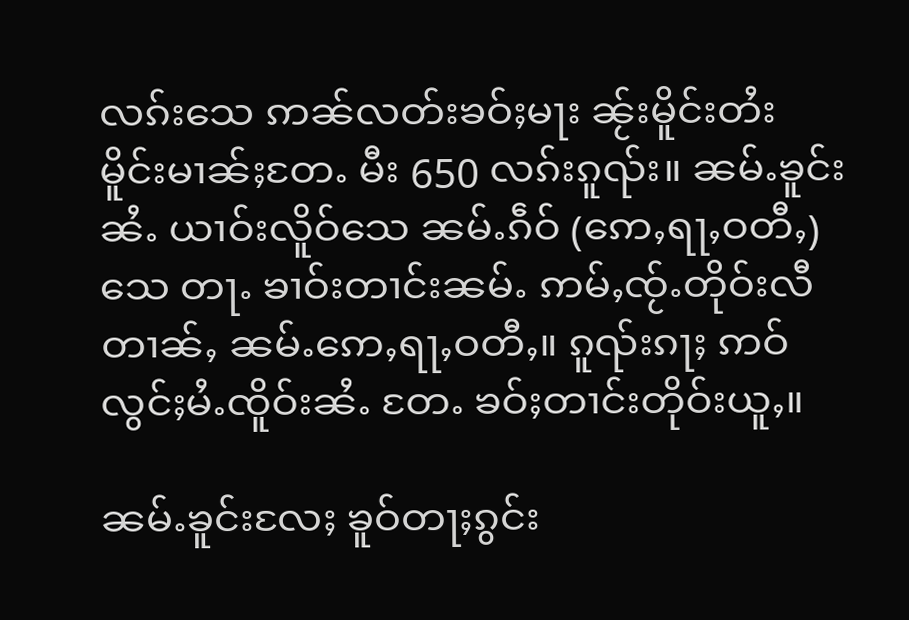လၵ်းသေ ဢၼ်လတ်းၶဝ်ႈမႃး ၼႂ်းမိူင်းတႆး မိူင်းမၢၼ်ႈတႄႉ မီး 650 လၵ်းၵူၺ်း။ ၼမ်ႉၶူင်းၼႆႉ ယၢဝ်းလိူဝ်သေ ၼမ်ႉၵဵဝ် (ဢေႇရႃႇဝတီႇ)သေ တႃႉ ၶၢဝ်းတၢင်းၼမ်ႉ ဢမ်ႇၸႂ်ႉတိုဝ်းလီတၢၼ်ႇ ၼမ်ႉဢေႇရႃႇဝတီႇ။ ၵူၺ်းၵႃႈ ဢဝ်လွင်ႈမႆႉၸိူဝ်းၼႆႉ တႄႉ ၶဝ်ႈတၢင်းတိုဝ်းယူႇ။

ၼမ်ႉၶူင်းလႄႈ ၶူဝ်တႃႈၵွင်း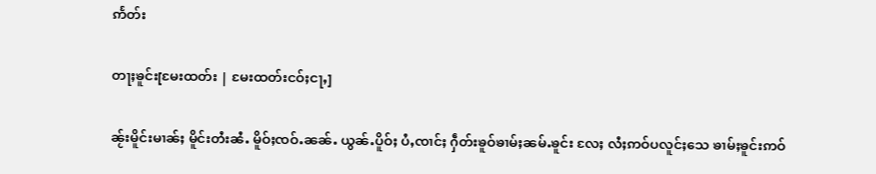ဢႅတ်း

တႃႈၶူင်း[မႄးထတ်း | မႄးထတ်းငဝ်ႈငႃႇ]

ၼႂ်းမိူင်းမၢၼ်ႈ မိူင်းတႆးၼႆႉ မိူဝ်ႈၸဝ်ႉၼၼ်ႉ ယွၼ်ႉပိူဝ်ႈ ပႆႇၸၢင်ႈ ႁဵတ်းၶူဝ်ၶၢမ်ႈၼမ်ႉၶူင်း လႄႈ လႆႈဢဝ်ပလူင်ႈသေ ၶၢမ်ႈၶူင်းဢဝ်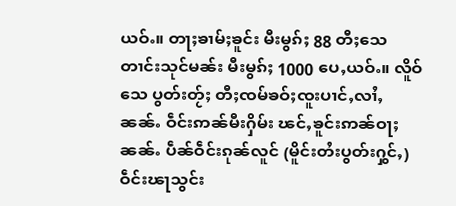ယဝ်ႉ။ တႃႈၶၢမ်ႈၶူင်း မီးမွၵ်ႈ 88 တီႈသေ တၢင်းသုင်မၼ်း မီးမွၵ်ႈ 1000 ပေႇယဝ်ႉ။ လိူဝ်သေ ပွတ်းတႂ်ႈ တီႈၸမ်ၶဝ်ႈၸူးပၢင်ႇလၢႆႇၼၼ်ႉ ဝဵင်းဢၼ်မီးႁိမ်း ၽင်ႇၶူင်းဢၼ်ဝႃႈၼၼ်ႉ ပဵၼ်ဝဵင်းၵုၼ်လူင် (မိူင်းတႆးပွတ်းႁွင်ႇ) ဝဵင်းၽႃသွင်း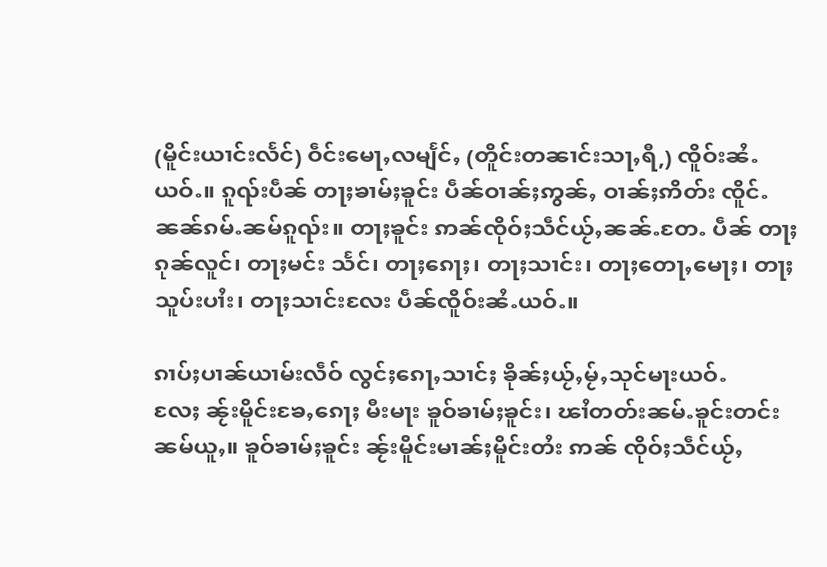(မိူင်းယၢင်းလႅင်) ဝဵင်းမေႃႇလမျႅင်ႇ (တိူင်းတၼၢင်းသႃႇရီ,) ၸိူဝ်းၼႆႉယဝ်ႉ။ ၵူၺ်းပဵၼ် တႃႈၶၢမ်ႈၶူင်း ပဵၼ်ဝၢၼ်ႈဢွၼ်ႇ ဝၢၼ်ႈဢိတ်း ၸိူင်ႉၼၼ်ၵမ်ႉၼမ်ၵူၺ်း။ တႃႈၶူင်း ဢၼ်ၸိုဝ်ႈသဵင်ယႂ်ႇၼၼ်ႉတႄႉ ပဵၼ် တႃႈၵုၼ်လူင်၊ တႃႈမင်း သႅင်၊ တႃႈၵေႃႈ၊ တႃႈသၢင်း၊ တႃႈတေႃႇမေႃႈ၊ တႃႈသူပ်းပၢႆး၊ တႃႈသၢင်းလႄး ပဵၼ်ၸိူဝ်းၼႆႉယဝ်ႉ။

ၵၢပ်ႈပၢၼ်ယၢမ်းလဵဝ် လွင်ႈၵေႃႇသၢင်ႈ ၶိုၼ်ႈယႂ်ႇမႂ်ႇသုင်မႃးယဝ်ႉလႄႈ ၼႂ်းမိူင်းၶႄႇၵေႃႈ မီးမႃး ၶူဝ်ၶၢမ်ႈၶူင်း၊ ၽၢႆတတ်းၼမ်ႉၶူင်းတင်းၼမ်ယူႇ။ ၶူဝ်ၶၢမ်ႈၶူင်း ၼႂ်းမိူင်းမၢၼ်ႈမိူင်းတႆး ဢၼ် ၸိုဝ်ႈသဵင်ယႂ်ႇ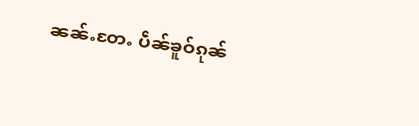ၼၼ်ႉတႄႉ ပဵၼ်ၶူဝ်ၵုၼ်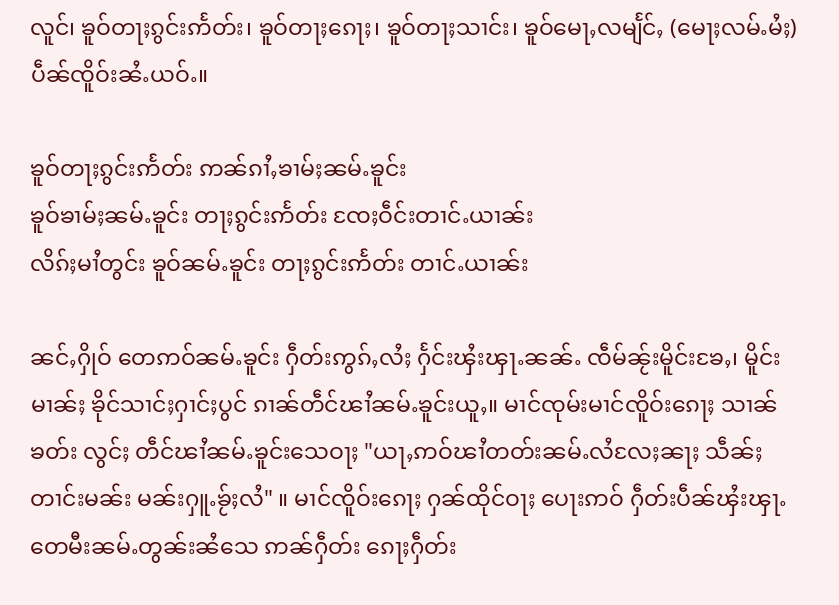လူင်၊ ၶူဝ်တႃႈၵွင်းဢႅတ်း၊ ၶူဝ်တႃႈၵေႃႈ၊ ၶူဝ်တႃႈသၢင်း၊ ၶူဝ်မေႃႇလမျႅင်ႇ (မေႃႈလမ်ႉမႆႈ) ပဵၼ်ၸိူဝ်းၼႆႉယဝ်ႉ။

ၶူဝ်တႃႈၵွင်းဢႅတ်း ဢၼ်ၵၢႆႇၶၢမ်ႈၼမ်ႉၶူင်း
ၶူဝ်ၶၢမ်ႈၼမ်ႉၶူင်း တႃႈၵွင်းဢႅတ်း ၸႄႈဝဵင်းတၢင်ႉယၢၼ်း
လိၵ်ႈမၢႆတွင်း ၶူဝ်ၼမ်ႉၶူင်း တႃႈၵွင်းဢႅတ်း တၢင်ႉယၢၼ်း

ၼင်ႇႁိုဝ် တေဢဝ်ၼမ်ႉၶူင်း ႁဵတ်းဢွၵ်ႇလႆႈ ႁႅင်းၾႆးၾႃႉၼၼ်ႉ ၸဵမ်ၼႂ်းမိူင်းၶႄႇ၊ မိူင်း မၢၼ်ႈ ၶိုင်သၢင်ႈႁၢင်ႈပွင် ၵၢၼ်တဵင်ၽၢႆၼမ်ႉၶူင်းယူႇ။ မၢင်ၸုမ်းမၢင်ၸိူဝ်းၵေႃႈ သၢၼ်ၶတ်း လွင်ႈ တဵင်ၽၢႆၼမ်ႉၶူင်းသေဝႃႈ "ယႃႇဢဝ်ၽၢႆတတ်းၼမ်ႉလႆလႄႈၼႃႈ သဵၼ်ႈတၢင်းမၼ်း မၼ်းႁူႉၶႂ်ႈလႆ" ။ မၢင်ၸိူဝ်းၵေႃႈ ႁၼ်ထိုင်ဝႃႈ ပေႃးဢဝ် ႁဵတ်းပဵၼ်ၾႆးၾႃႉ တေမီးၼမ်ႉတွၼ်းၼႆသေ ဢၼ်ႁဵတ်း ၵေႃႈႁဵတ်း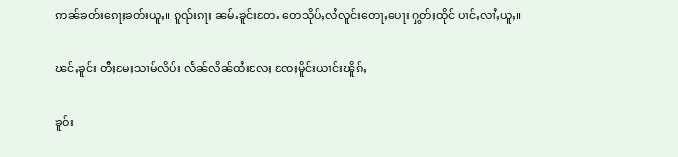ဢၼ်ၶတ်းၵေႃႈၶတ်းယူႇ။ ၵူၺ်းၵႃႈ ၼမ်ႉၶူင်းတႄႉ တေသိုပ်ႇလႆလူင်းတေႃႇပေႃး ႁွတ်ႈထိုင် ပၢင်ႇလၢႆႇယူႇ။

ၽင်ႇၶူင်း တီႈမႄႈသၢမ်လိပ်း လႅၼ်လိၼ်ထႆးလႄႈ ၸႄႈမိူင်းယၢင်းၽိူၵ်ႇ

ၶူဝ်း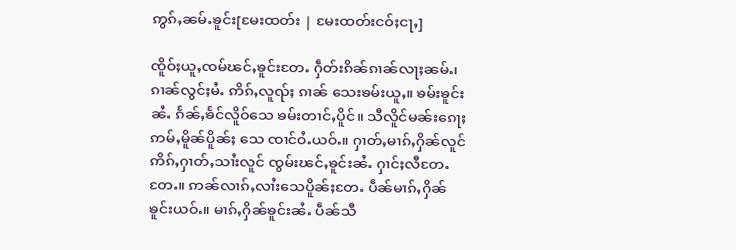ဢွၵ်ႇၼမ်ႉၶူင်း[မႄးထတ်း | မႄးထတ်းငဝ်ႈငႃႇ]

ၸိူဝ်ႈယူႇၸမ်ၽင်ႇၶူင်းတႄႉ ႁဵတ်းၵိၼ်ၵၢၼ်လႃႈၼမ်ႉ၊ ၵၢၼ်လွင်ႈမႆႉ ဢိၵ်ႇလူၺ်ႈ ၵၢၼ် သေးၶမ်းယူႇ။ ၶမ်းၶူင်းၼႆႉ ၵႅၼ်ႇၶႅင်လိူဝ်သေ ၶမ်းတၢင်ႇပိူင်။ သီလိူင်မၼ်းၵေႃႈ ဢမ်ႇမိူၼ်ပိူၼ်ႈ သေ ၸၢင်ဝႆႉယဝ်ႉ။ ႁၢတ်ႇမၢၵ်ႇႁိၼ်လူင် ဢိၵ်ႇႁၢတ်ႇသၢႆးလူင် ၸွမ်းၽင်ႇၶူင်းၼႆႉ ႁၢင်ႈလီတႄႉ တႄႉ။ ဢၼ်လၢၵ်ႇလၢႆးသေပိူၼ်ႈတႄႉ ပဵၼ်မၢၵ်ႇႁိၼ်ၶူင်းယဝ်ႉ။ မၢၵ်ႇႁိၼ်ၶူင်းၼႆႉ ပဵၼ်သီ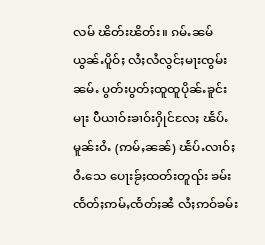လမ် ၽိတ်းၽိတ်း။ ၵမ်ႉၼမ် ယွၼ်ႉပိူဝ်ႈ လႆႈလႆလွင်ႈမႃးၸွမ်းၼမ်ႉ ပွတ်းပွတ်ႈထူထူပိုၼ်ႉၶူင်းမႃး ပီယၢဝ်းၶၢဝ်းႁိုင်လႄႈ ၽႅပ်ႉမူၼ်းဝႆႉ (ဢမ်ႇၼၼ်) ၽႅပ်ႉလၢဝ်ႈဝႆႉသေ ပေႃးၶႂ်ႈထတ်းတူၺ်း ၶမ်း ၸႅတ်ႈဢမ်ႇၸႅတ်ႈၼႆ လႆႈဢဝ်ၶမ်း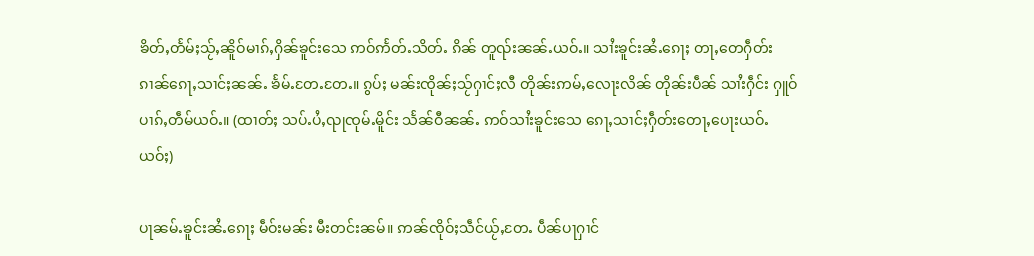ၶိတ်ႇတႅမ်ႈသႂ်ႇၼိူဝ်မၢၵ်ႇႁိၼ်ၶူင်းသေ ဢဝ်ဢႅတ်ႉသိတ်ႉ ၵိၼ် တူၺ်းၼၼ်ႉယဝ်ႉ။ သၢႆးၶူင်းၼႆႉၵေႃႈ တႃႇတေႁဵတ်းၵၢၼ်ၵေႃႇသၢင်ႈၼၼ်ႉ ၶႅမ်ႉတႄႉတႄႉ။ ၵွပ်ႈ မၼ်းၸိုၼ်ႈသႂ်ႁၢင်ႈလီ တိုၼ်းဢမ်ႇလေႃးလိၼ် တိုၼ်းပဵၼ် သၢႆးႁဵင်း ႁူဝ်ပၢၵ်ႇတဵမ်ယဝ်ႉ။ (ထၢတ်ႈ သပ်ႉပႆႇၺုၸုမ်ႉမိူင်း သႅၼ်ဝီၼၼ်ႉ ဢဝ်သၢႆးၶူင်းသေ ၵေႃႇသၢင်ႈႁဵတ်းတေႃႇပေႃးယဝ်ႉယဝ်ႈ)

ပႃၼမ်ႉၶူင်းၼႆႉၵေႃႈ မဵဝ်းမၼ်း မီးတင်းၼမ်။ ဢၼ်ၸိုဝ်ႈသဵင်ယႂ်ႇတႄႉ ပဵၼ်ပႃႁၢင်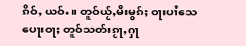ၵိဝ်ႇ ယဝ်ႉ။ တူဝ်ယႂ်ႇမီးမွၵ်ႈ ဝႃးပၢႆသေ ပေႃးဝႃႈ တူဝ်သတ်းၵႂႃႇႁႃ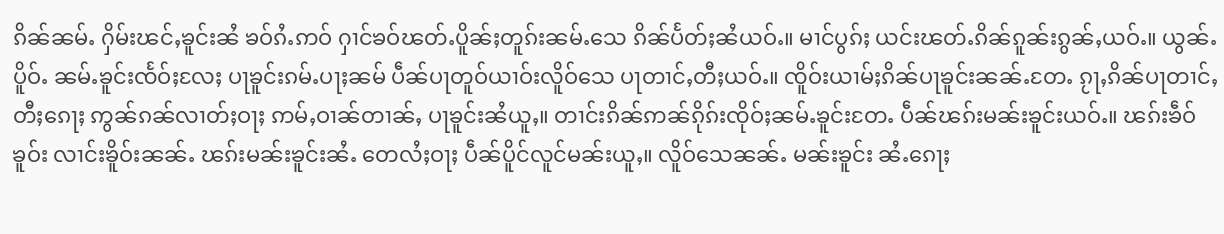ၵိၼ်ၼမ်ႉ ႁိမ်းၽင်ႇၶူင်းၼႆ ၶဝ်ၵႆႉဢဝ် ႁၢင်ၶဝ်ၽတ်ႉပိူၼ်ႈတူၵ်းၼမ်ႉသေ ၵိၼ်ပႅတ်ႈၼႆယဝ်ႉ။ မၢင်ပွၵ်ႈ ယင်းၽတ်ႉၵိၼ်ၵူၼ်းၵွၼ်ႇယဝ်ႉ။ ယွၼ်ႉပိူဝ်ႉ ၼမ်ႉၶူင်းၸႅဝ်ႈလႄႈ ပႃၶူင်းၵမ်ႉပႃႈၼမ် ပဵၼ်ပႃတူဝ်ယၢဝ်းလိူဝ်သေ ပႃတၢင်ႇတီႈယဝ်ႉ။ ၸိူဝ်းယၢမ်ႈၵိၼ်ပႃၶူင်းၼၼ်ႉတႄႉ ၵႂႃႇၵိၼ်ပႃတၢင်ႇတီႈၵေႃႈ ဢွၼ်ၵၼ်လၢတ်ႈဝႃႈ ဢမ်ႇဝၢၼ်တၢၼ်ႇ ပႃၶူင်းၼႆယူႇ။ တၢင်းၵိၼ်ဢၼ်ၵိုၵ်းၸိုဝ်ႈၼမ်ႉၶူင်းတႄႉ ပဵၼ်ၽၵ်းမၼ်းၶူင်းယဝ်ႉ။ ၽၵ်းၶဵဝ်ၶူဝ်း လၢင်းၶိူဝ်းၼၼ်ႉ ၽၵ်းမၼ်းၶူင်းၼႆႉ တေလႆႈဝႃႈ ပဵၼ်ပိူင်လူင်မၼ်းယူႇ။ လိူဝ်သေၼၼ်ႉ မၼ်းၶူင်း ၼႆႉၵေႃႈ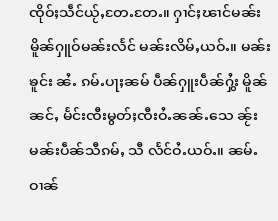ၸိုဝ်ႈသဵင်ယႂ်ႇတႄႉတႄႉ။ ႁၢင်ႈၽၢင်မၼ်း မိူၼ်ႁူဝ်မၼ်းလႅင် မၼ်းလိမ်ႇယဝ်ႉ။ မၼ်းၶူင်း ၼႆႉ ၵမ်ႉပႃႈၼမ် ပဵၼ်ႁူးပဵၼ်ႁွႆး မိူၼ်ၼင်ႇ မႅင်းၸီးမွတ်ႈၸီးဝႆႉၼၼ်ႉသေ ၼႂ်းမၼ်းပဵၼ်သီၵမ်ႇ သီ လႅင်ဝႆႉယဝ်ႉ။ ၼမ်ႉဝၢၼ်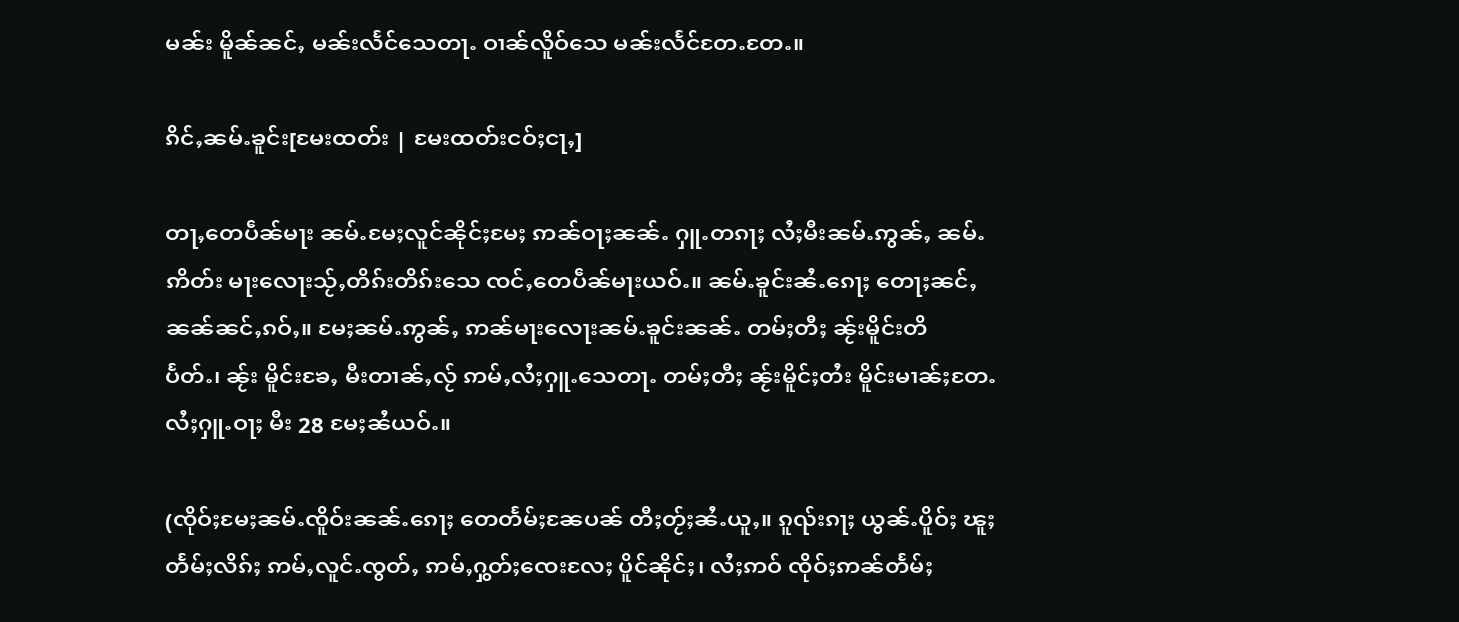မၼ်း မိူၼ်ၼင်ႇ မၼ်းလႅင်သေတႃႉ ဝၢၼ်လိူဝ်သေ မၼ်းလႅင်တႄႉတႄႉ။

ၵိင်ႇၼမ်ႉၶူင်း[မႄးထတ်း | မႄးထတ်းငဝ်ႈငႃႇ]

တႃႇတေပဵၼ်မႃး ၼမ်ႉမႄႈလူင်ၼိုင်ႈမႄႈ ဢၼ်ဝႃႈၼၼ်ႉ ႁူႉတၵႃႈ လႆႈမီးၼမ်ႉဢွၼ်ႇ ၼမ်ႉဢိတ်း မႃးလေႃးသႂ်ႇတိၵ်းတိၵ်းသေ ၸင်ႇတေပဵၼ်မႃးယဝ်ႉ။ ၼမ်ႉၶူင်းၼႆႉၵေႃႈ တေႃႈၼင်ႇ ၼၼ်ၼင်ႇၵဝ်ႇ။ မႄႈၼမ်ႉဢွၼ်ႇ ဢၼ်မႃးလေႃးၼမ်ႉၶူင်းၼၼ်ႉ တမ်ႈတီႈ ၼႂ်းမိူင်းတိပႅတ်ႉ၊ ၼႂ်း မိူင်းၶႄႇ မီးတၢၼ်ႇလႂ် ဢမ်ႇလႆႈႁူႉသေတႃႉ တမ်ႈတီႈ ၼႂ်းမိူင်ႈတႆး မိူင်းမၢၼ်ႈတႄႉ လႆႈႁူႉဝႃႈ မီး 28 မႄႈၼႆယဝ်ႉ။

(ၸိုဝ်ႈမႄႈၼမ်ႉၸိူဝ်းၼၼ်ႉၵေႃႈ တေတႅမ်ႈၼႄပၼ် တီႈတႂ်ႈၼႆႉယူႇ။ ၵူၺ်းၵႃႈ ယွၼ်ႉပိူဝ်ႈ ၽူႈတႅမ်ႈလိၵ်ႈ ဢမ်ႇလူင်ႉၸွတ်ႇ ဢမ်ႇႁွတ်ႈၸေးလႄႈ ပိူင်ၼိုင်ႈ၊ လႆႈဢဝ် ၸိုဝ်ႈဢၼ်တႅမ်ႈ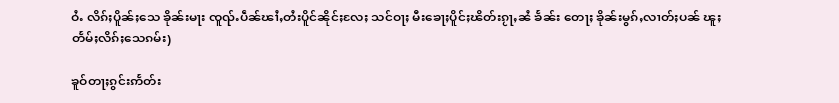ဝႆႉ လိၵ်ႈပိူၼ်ႈသေ ၶိုၼ်းမႃး ၸူၺ်ႉပဵၼ်ၽၢႆႇတႆးပိူင်ၼိုင်ႈလႄႈ သင်ဝႃႈ မီးၶေႃႈပိူင်ႈၽိတ်းၵႂႃႇၼႆ ၶႅၼ်း တေႃႈ ၶိုၼ်းမွၵ်ႇလၢတ်ႈပၼ် ၽူႈတႅမ်ႈလိၵ်ႈသေၵမ်း)

ၶူဝ်တႃႈၵွင်းဢႅတ်း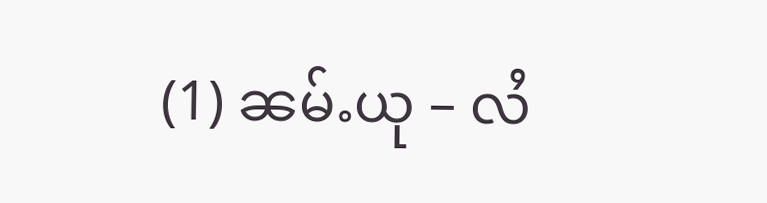(1) ၼမ်ႉယု – လႆ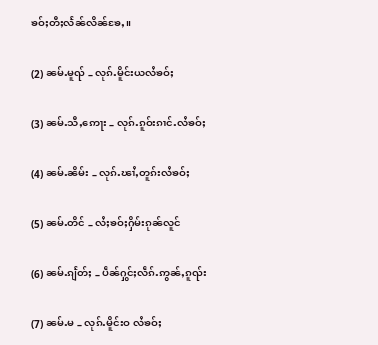ၶဝ်ႈတီႈလႅၼ်လိၼ်ၶႄႇ။

(2) ၼမ်ႉမူၺ် – လုၵ်ႉမိူင်းယလႆၶဝ်ႈ

(3) ၼမ်ႉသီႇဢေႃး – လုၵ်ႉၵူဝ်းၵၢင်ႉလႆၶဝ်ႈ

(4) ၼမ်ႉၼိမ်း – လုၵ်ႉၽၢႆႇတူၵ်းလႆၶဝ်ႈ

(5) ၼမ်ႉတိင် – လႆႈၶဝ်ႈႁိမ်းၵုၼ်လူင်

(6) ၼမ်ႉၵျႅတ်ႈ – ပဵၼ်ႁွင်ႈလဵၵ်ႉဢွၼ်ႇၵူၺ်း

(7) ၼမ်ႉမ – လုၵ်ႉမိူင်းဝ လႆၶဝ်ႈ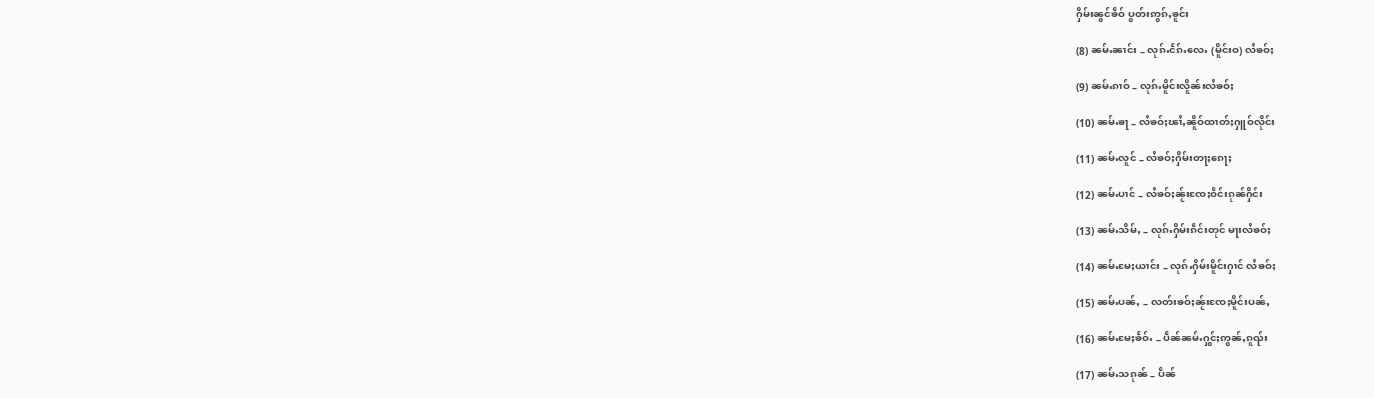ႁိမ်းၼွင်ၶဵဝ် ပွတ်းဢွၵ်ႇၶူင်း

(8) ၼမ်ႉၼၢင်း – လုၵ်ႉငႅၵ်ႉလေႉ (မိူင်းဝ) လႆၶဝ်ႈ

(9) ၼမ်ႉၵၢဝ် – လုၵ်ႉမိူင်းလိူၼ်းလႆၶဝ်ႈ

(10) ၼမ်ႉၶႃ – လႆၶဝ်ႈၽၢႆႇၼိူဝ်ထၢတ်ႈႁူဝ်လိုင်း

(11) ၼမ်ႉလူင် – လႆၶဝ်ႈႁိမ်းတႃႈၵေႃႈ

(12) ၼမ်ႉပၢင် – လႆၶဝ်ႈၼႂ်းၸႄႈဝဵင်းၵုၼ်ႁိင်း

(13) ၼမ်ႉသိမ်ႇ – လုၵ်ႉႁိမ်းၵဵင်းတုင် မႃးလႆၶဝ်ႈ

(14) ၼမ်ႉမႄႈယၢင်း – လုၵ်ႉႁိမ်းမိူင်းႁၢင် လႆၶဝ်ႈ

(15) ၼမ်ႉပၼ်ႇ – လတ်းၶဝ်ႈၼႂ်းၸႄႈမိူင်းပၼ်ႇ

(16) ၼမ်ႉမႄႈၶႅဝ်ႉ – ပဵၼ်ၼမ်ႉႁွင်ႈဢွၼ်ႇၵူၺ်း

(17) ၼမ်ႉသၵုၼ် – ပဵၼ်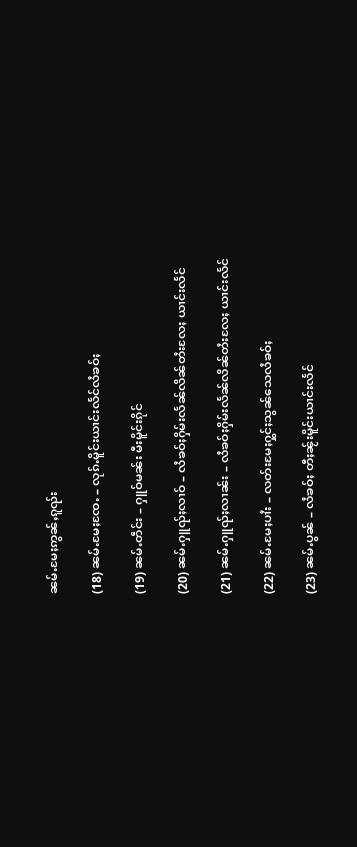ၼမ်ႉမႄႈဢွၼ်ႇၵူၺ်း

(18) ၼမ်ႉမႄႈၸႄႉ – လုၵ်ႉမိူင်းယၢင်းလႅင်လႆၶဝ်ႈ

(19) ၼမ်ႉတဵင်း – ႁူဝ်မၼ်း မီးမိူင်းၵိုင်

(20) ၼမ်ႉႁူၺ်ႈလၢဝ် – လႆၶဝ်ႈႁိမ်းလႅၼ်လိၼ်တႆးလႄႈ ယၢင်းလႅင်

(21) ၼမ်ႉႁူၺ်ႈလၢၼ်း – လႆၶဝ်ႈႁိမ်းလႅၼ်လိၼ်တႆးလႄႈ ယၢင်းလႅင်

(22) ၼမ်ႉမႄႈပၢႆး – လတ်းမႄႈႁွင်ႈသွၼ်သေလႆၶဝ်ႈ

(23) ၼမ်ႉပွၼ် – လႆၶဝ်ႈ တီႈၼႂ်းမိူင်းယၢင်းလႅင်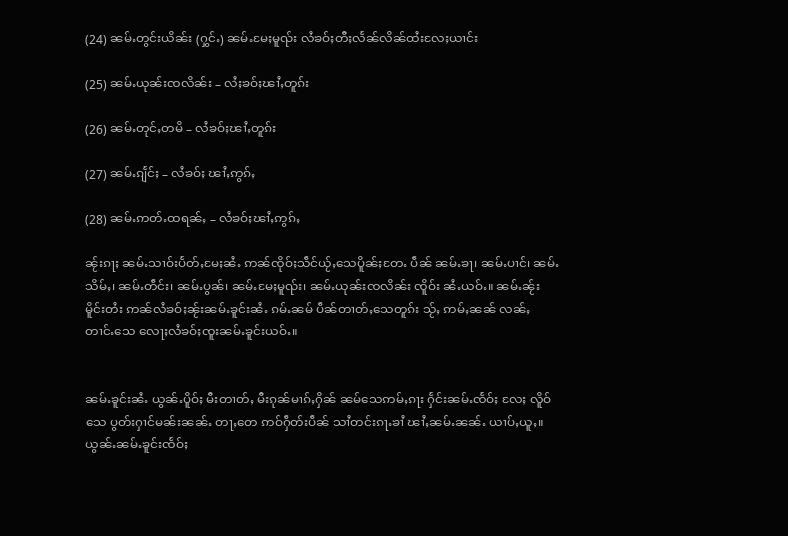(24) ၼမ်ႉတွင်းယိၼ်း (ႁွင်ႉ) ၼမ်ႉမႄႈမူၺ်း လႆၶဝ်ႈတီႈလႅၼ်လိၼ်ထႆးလႄႈယၢင်း

(25) ၼမ်ႉယုၼ်းၸလိၼ်း – လႆႈၶဝ်ႈၽၢႆႇတူၵ်း

(26) ၼမ်ႉတုင်ႇတမိ – လႆၶဝ်ႈၽၢႆႇတူၵ်း

(27) ၼမ်ႉၵျႅင်ႈ – လႆၶဝ်ႈ ၽၢႆႇဢွၵ်ႇ

(28) ၼမ်ႉဢတ်ႉထရၼ်ႇ – လႆၶဝ်ႈၽၢႆႇဢွၵ်ႇ

ၼႂ်းၵႃႈ ၼမ်ႉသၢဝ်းပႅတ်ႇမႄႈၼႆႉ ဢၼ်ၸိုဝ်ႈသဵင်ယႂ်ႇသေပိူၼ်ႈတႄႉ ပဵၼ် ၼမ်ႉၶႃ၊ ၼမ်ႉပၢင်၊ ၼမ်ႉသိမ်ႇ၊ ၼမ်ႉတဵင်း၊ ၼမ်ႉပွၼ်၊ ၼမ်ႉမႄႈမူၺ်း၊ ၼမ်ႉယုၼ်းၸလိၼ်း ၸိူဝ်း ၼႆႉယဝ်ႉ။ ၼမ်ႉၼႂ်းမိူင်းတႆး ဢၼ်လႆၶဝ်ႈၼႂ်းၼမ်ႉၶူင်းၼႆႉ ၵမ်ႉၼမ် ပဵၼ်တၢတ်ႇသေတူၵ်း သႂ်ႇ ဢမ်ႇၼၼ် လၼ်ႇတၢင်ႉသေ လေႃႈလႆၶဝ်ႈၸူးၼမ်ႉၶူင်းယဝ်ႉ။


ၼမ်ႉၶူင်းၼႆႉ ယွၼ်ႉပိူဝ်ႈ မီးတၢတ်ႇ မီးၵုၼ်မၢၵ်ႇႁိၼ် ၼမ်သေဢမ်ႇၵႃး ႁႅင်းၼမ်ႉၸႅဝ်ႈ လႄႈ လိူဝ်သေ ပွတ်းႁၢင်မၼ်းၼၼ်ႉ တႃႇတေ ဢဝ်ႁဵတ်းပဵၼ် သၢႆတင်းၵႃႉၶၢႆ ၽၢႆႇၼမ်ႉၼၼ်ႉ ယၢပ်ႇယူႇ။ ယွၼ်ႉၼမ်ႉၶူင်းၸႅဝ်ႈ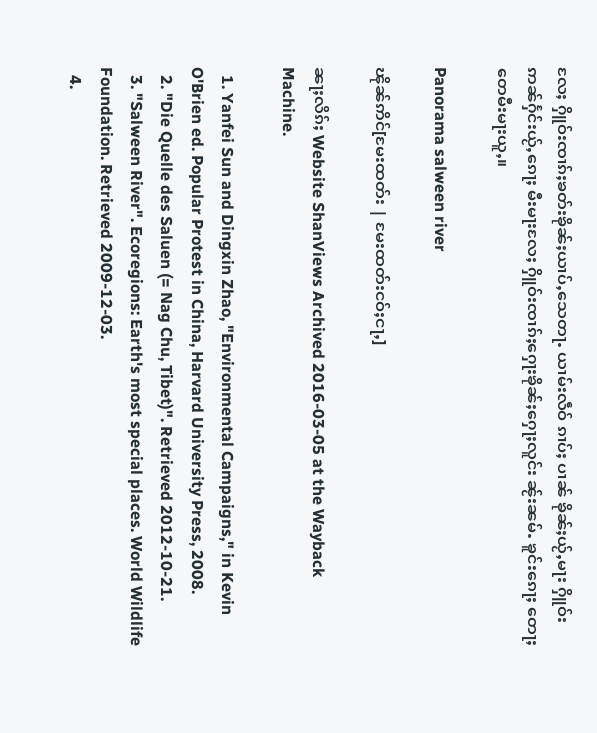လႄႈ ႁိူဝ်းၸၢၵ်ႈၶတ်းၶိုၼ်ႈယၢပ်ႇသေတႃႉ ယၢမ်းလဵဝ် ၵၢပ်ႈ ပၢၼ် ၶိုၼ်ႈယႂ်ႇမႃး ႁိူဝ်းဢၼ်ႁႅင်းယႂ်ႇၵေႃႈ မီးမႃးလႄႈ ႁိူဝ်းၸၢၵ်ႈႁေႃးၶိုၼ်ႈႁေႃႈလူင်း ၼႂ်းၼမ်ႉ ၶူင်းၵေႃႈ တေႃႈတေမီးမႃးယူႇ။

Panorama salween river

ၽိုၼ်ဢိင်[မႄးထတ်း | မႄးထတ်းငဝ်ႈငႃႇ]

ၼႃႈလိၵ်ႈ Website ShanViews Archived 2016-03-05 at the Wayback Machine.

  1. Yanfei Sun and Dingxin Zhao, "Environmental Campaigns," in Kevin O'Brien ed. Popular Protest in China, Harvard University Press, 2008.
  2. "Die Quelle des Saluen (= Nag Chu, Tibet)". Retrieved 2012-10-21.
  3. "Salween River". Ecoregions: Earth's most special places. World Wildlife Foundation. Retrieved 2009-12-03.
  4.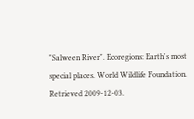"Salween River". Ecoregions: Earth's most special places. World Wildlife Foundation. Retrieved 2009-12-03.